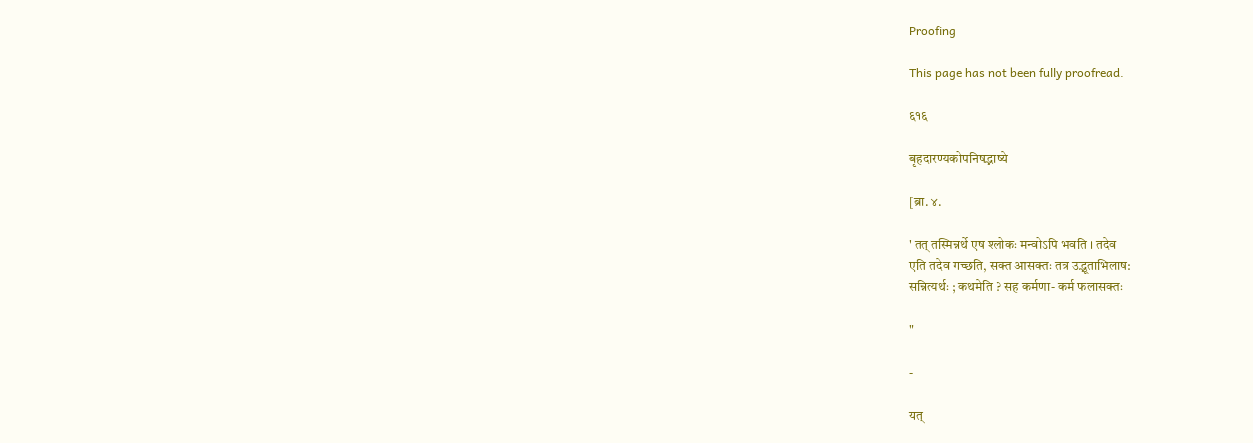Proofing

This page has not been fully proofread.

६१६

बृहदारण्यकोपनिषद्भाष्ये

[ब्रा. ४.

' तत् तस्मिन्नर्थे एष श्लोकः मन्वोऽपि भवति । तदेव
एति तदेव गच्छति, सक्त आसक्तः तत्र उद्भूताभिलाष:
सन्नित्यर्थः ; कथमेति ? सह कर्मणा- कर्म फलासक्तः

"

-

यत्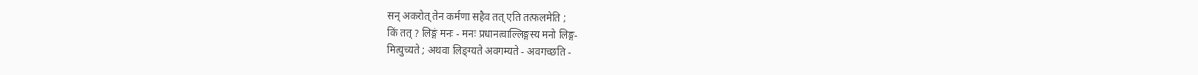सन् अकरोत् तेन कर्मणा सहैव तत् एति तत्फलमेति ;
किं तत् ? लिङ्गं मनः - मनः प्रधानत्वाल्लिङ्गस्य मनो लिङ्ग-
मित्युच्यते ; अथवा लिङ्ग्यते अवगम्यते - अवगच्छति -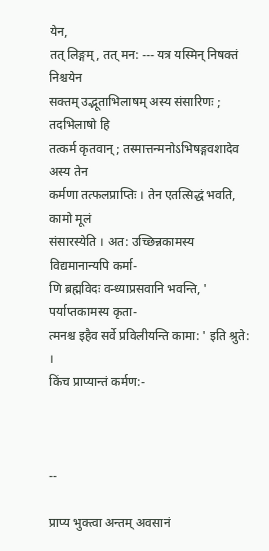येन,
तत् लिङ्गम्, तत् मन: --- यत्र यस्मिन् निषक्तं निश्चयेन
सक्तम् उद्भूताभिलाषम् अस्य संसारिणः ; तदभिलाषो हि
तत्कर्म कृतवान् ; तस्मात्तन्मनोऽभिषङ्गवशादेव अस्य तेन
कर्मणा तत्फलप्राप्तिः । तेन एतत्सिद्धं भवति, कामो मूलं
संसारस्येति । अत: उच्छिन्नकामस्य विद्यमानान्यपि कर्मा-
णि ब्रह्मविदः वन्ध्याप्रसवानि भवन्ति, ' पर्याप्तकामस्य कृता-
त्मनश्च इहैव सर्वे प्रविलीयन्ति कामा: ' इति श्रुते: ।
किंच प्राप्यान्तं कर्मण:-



--

प्राप्य भुक्त्वा अन्तम् अवसानं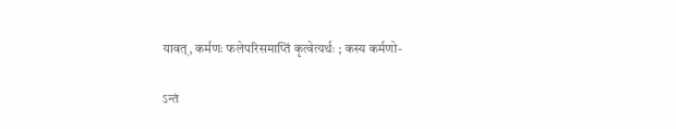यावत्, कर्मणः फलेपरिसमाप्तिं कृत्वेत्यर्थः ; कस्य कर्मणो-

ऽन्तं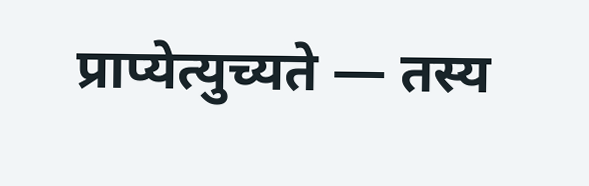प्राप्येत्युच्यते — तस्य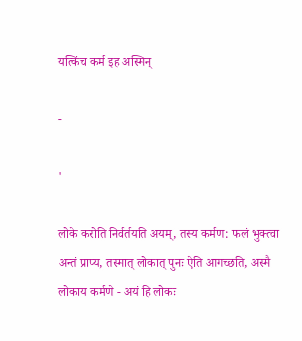यत्किंच कर्म इह अस्मिन्

-

'

लोके करोति निर्वर्तयति अयम्, तस्य कर्मण: फलं भुक्त्वा
अन्तं प्राप्य, तस्मात् लोकात् पुनः ऐति आगच्छति, अस्मै
लोकाय कर्मणे - अयं हि लोकः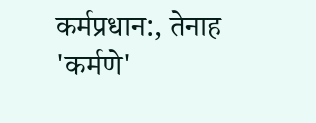कर्मप्रधान:, तेनाह
'कर्मणे'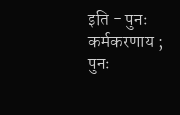इति - पुनः कर्मकरणाय ; पुनः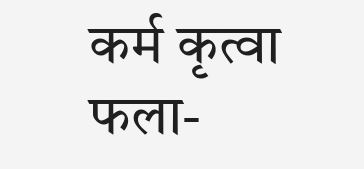कर्म कृत्वा फला-